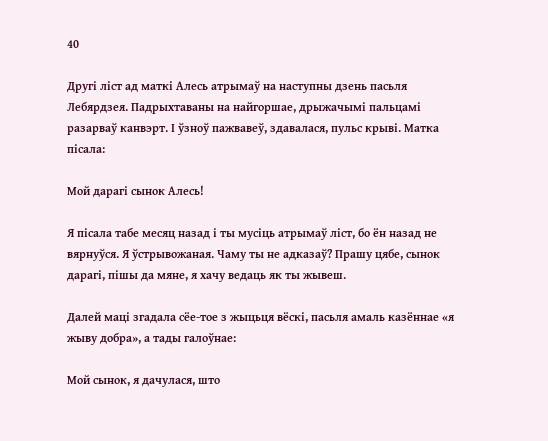40

Другі ліст ад маткі Алесь атрымаў на наступны дзень пасьля Лебярдзея. Падрыхтаваны на найгоршае, дрыжачымі пальцамі разарваў канвэрт. І ўзноў пажвавеў, здавалася, пульс крыві. Матка пісала:

Мой дарагі сынок Алесь!

Я пісала табе месяц назад і ты мусіць атрымаў ліст, бо ён назад не вярнуўся. Я ўстрывожаная. Чаму ты не адказаў? Прашу цябе, сынок дарагі, пішы да мяне, я хачу ведаць як ты жывеш.

Далей маці згадала сёе-тое з жыцьця вёскі, пасьля амаль казённае «я жыву добра», а тады галоўнае:

Мой сынок, я дачулася, што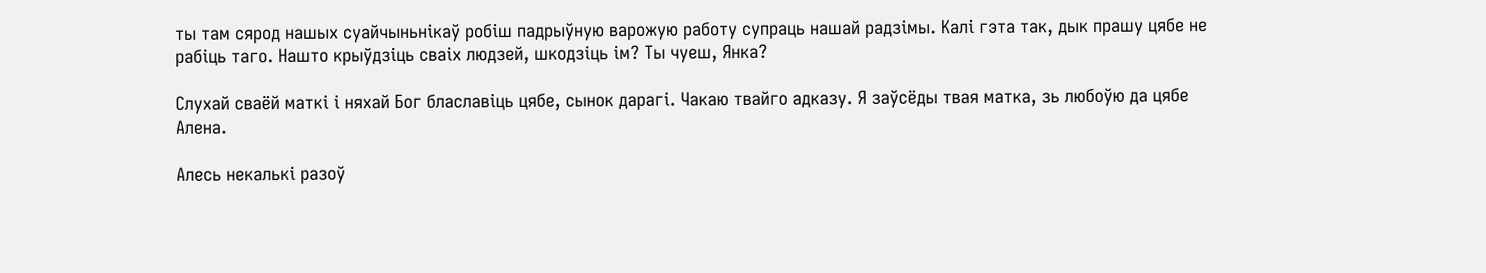ты там сярод нашых суайчыньнікаў робіш падрыўную варожую работу супраць нашай радзімы. Калі гэта так, дык прашу цябе не рабіць таго. Нашто крыўдзіць сваіх людзей, шкодзіць ім? Ты чуеш, Янка?

Слухай сваёй маткі і няхай Бог блаславіць цябе, сынок дарагі. Чакаю твайго адказу. Я заўсёды твая матка, зь любоўю да цябе Алена.

Алесь некалькі разоў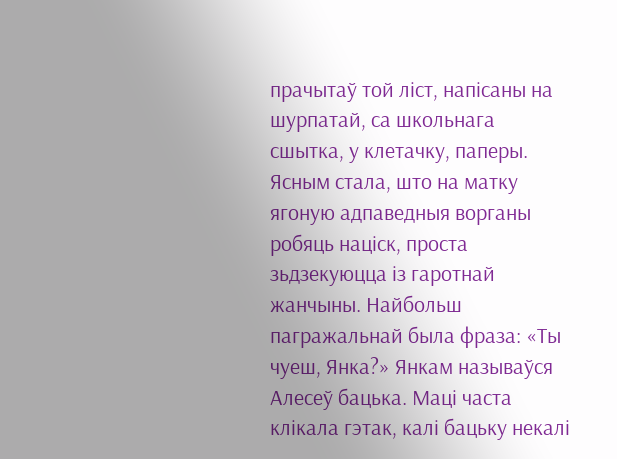прачытаў той ліст, напісаны на шурпатай, са школьнага сшытка, у клетачку, паперы. Ясным стала, што на матку ягоную адпаведныя ворганы робяць націск, проста зьдзекуюцца із гаротнай жанчыны. Найбольш пагражальнай была фраза: «Ты чуеш, Янка?» Янкам называўся Алесеў бацька. Маці часта клікала гэтак, калі бацьку некалі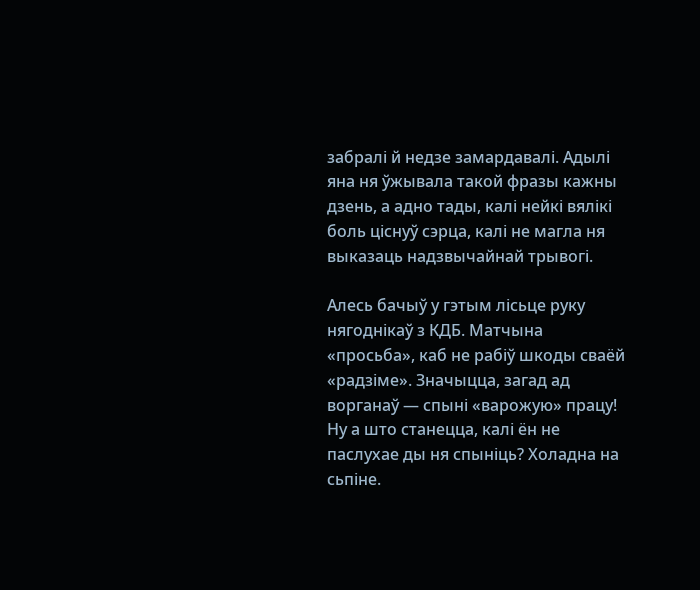забралі й недзе замардавалі. Адылі яна ня ўжывала такой фразы кажны дзень, а адно тады, калі нейкі вялікі боль ціснуў сэрца, калі не магла ня выказаць надзвычайнай трывогі.

Алесь бачыў у гэтым лісьце руку нягоднікаў з КДБ. Матчына «просьба», каб не рабіў шкоды сваёй «радзіме». Значыцца, загад ад ворганаў — спыні «варожую» працу! Ну а што станецца, калі ён не паслухае ды ня спыніць? Холадна на сьпіне.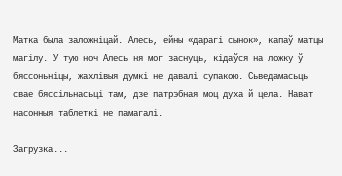Матка была заложніцай. Алесь, ейны «дарагі сынок», капаў матцы магілу. У тую ноч Алесь ня мог заснуць, кідаўся на ложку ў бяссоньніцы, жахлівыя думкі не давалі супакою. Сьведамасьць свае бяссільнасьці там, дзе патрэбная моц духа й цела. Нават насонныя таблеткі не памагалі.

Загрузка...